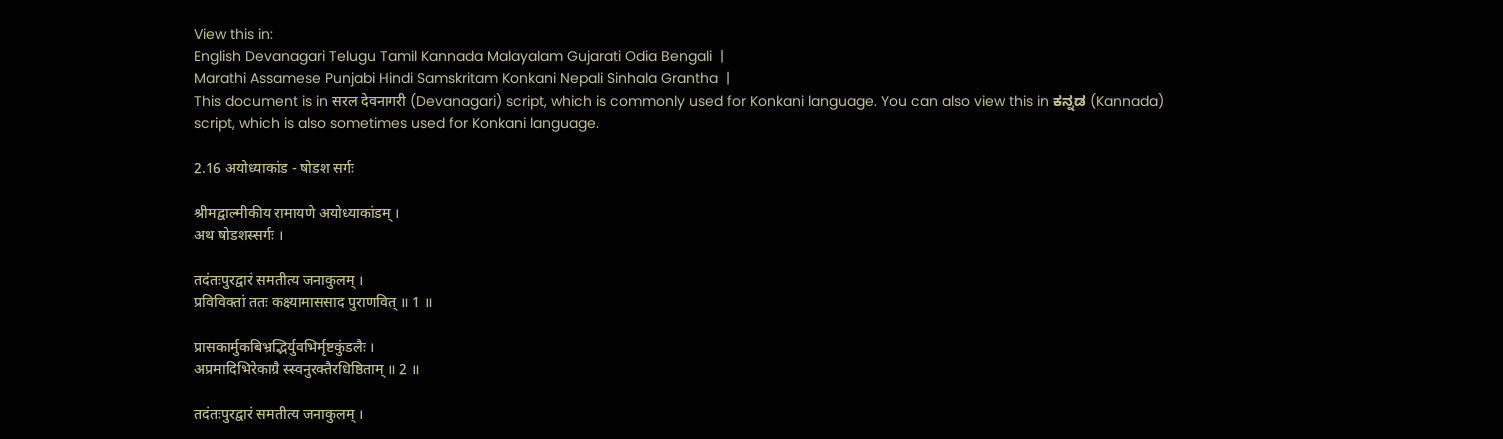View this in:
English Devanagari Telugu Tamil Kannada Malayalam Gujarati Odia Bengali  |
Marathi Assamese Punjabi Hindi Samskritam Konkani Nepali Sinhala Grantha  |
This document is in सरल देवनागरी (Devanagari) script, which is commonly used for Konkani language. You can also view this in ಕನ್ನಡ (Kannada) script, which is also sometimes used for Konkani language.

2.16 अयोध्याकांड - षोडश सर्गः

श्रीमद्वाल्मीकीय रामायणे अयोध्याकांडम् ।
अथ षोडशस्सर्गः ।

तदंतःपुरद्वारं समतीत्य जनाकुलम् ।
प्रविविक्तां ततः कक्ष्यामाससाद पुराणवित् ॥ 1 ॥

प्रासकार्मुकबिभ्रद्भिर्युवभिर्मृष्टकुंडलैः ।
अप्रमादिभिरेकाग्रै स्स्वनुरक्तैरधिष्ठिताम् ॥ 2 ॥

तदंतःपुरद्वारं समतीत्य जनाकुलम् ।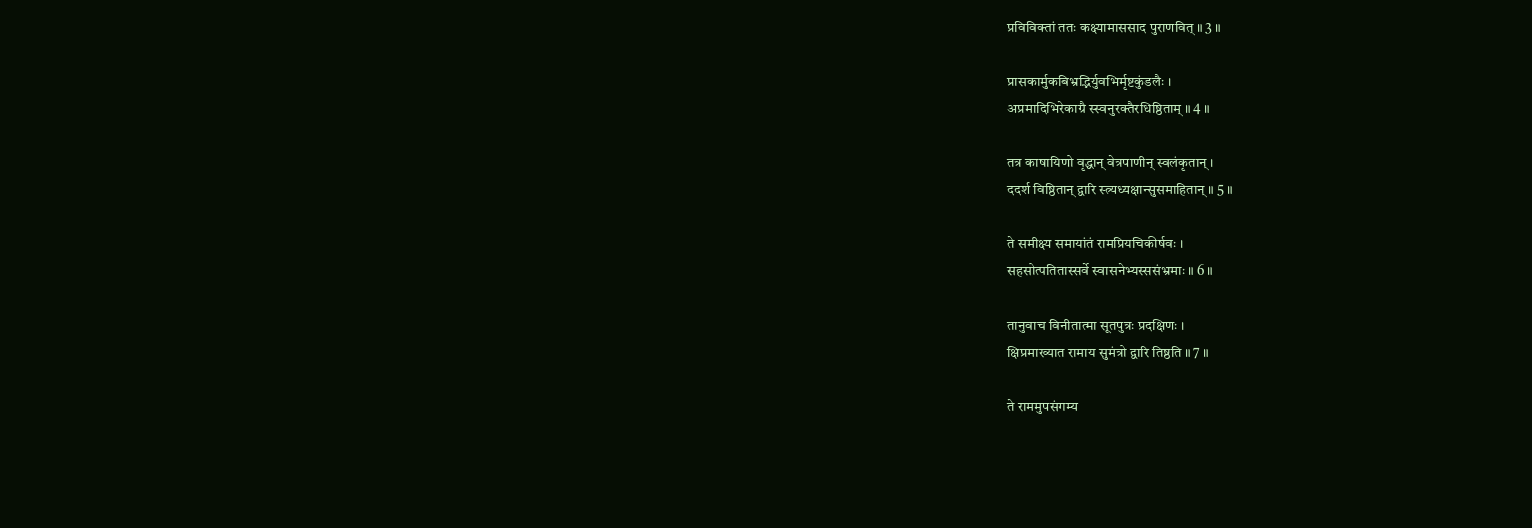प्रविविक्तां ततः कक्ष्यामाससाद पुराणवित् ॥ 3 ॥

प्रासकार्मुकबिभ्रद्भिर्युवभिर्मृष्टकुंडलैः ।
अप्रमादिभिरेकाग्रै स्स्वनुरक्तैरधिष्ठिताम् ॥ 4 ॥

तत्र काषायिणो वृद्धान् वेत्रपाणीन् स्वलंकृतान् ।
ददर्श विष्ठितान् द्वारि स्त्र्यध्यक्षान्सुसमाहितान् ॥ 5 ॥

ते समीक्ष्य समायांतं रामप्रियचिकीर्षवः ।
सहसोत्पतितास्सर्वे स्वासनेभ्यस्ससंभ्रमाः ॥ 6 ॥

तानुवाच विनीतात्मा सूतपुत्रः प्रदक्षिणः ।
क्षिप्रमाख्यात रामाय सुमंत्रो द्वारि तिष्ठति ॥ 7 ॥

ते राममुपसंगम्य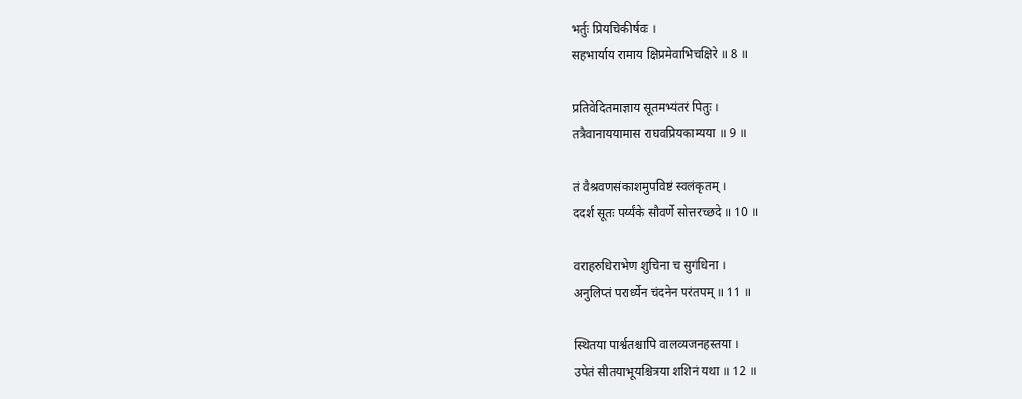भर्तुः प्रियचिकीर्षवः ।
सहभार्याय रामाय क्षिप्रमेवाभिचक्षिरे ॥ 8 ॥

प्रतिवेदितमाज्ञाय सूतमभ्यंतरं पितुः ।
तत्रैवानाययामास राघवप्रियकाम्यया ॥ 9 ॥

तं वैश्रवणसंकाशमुपविष्टं स्वलंकृतम् ।
ददर्श सूतः पर्य्यंके सौवर्णे सोत्तरच्छदे ॥ 10 ॥

वराहरुधिराभेण शुचिना च सुगंधिना ।
अनुलिप्तं परार्ध्येन चंदनेन परंतपम् ॥ 11 ॥

स्थितया पार्श्वतश्चापि वालव्यजनहस्तया ।
उपेतं सीतयाभूयश्चित्रया शशिनं यथा ॥ 12 ॥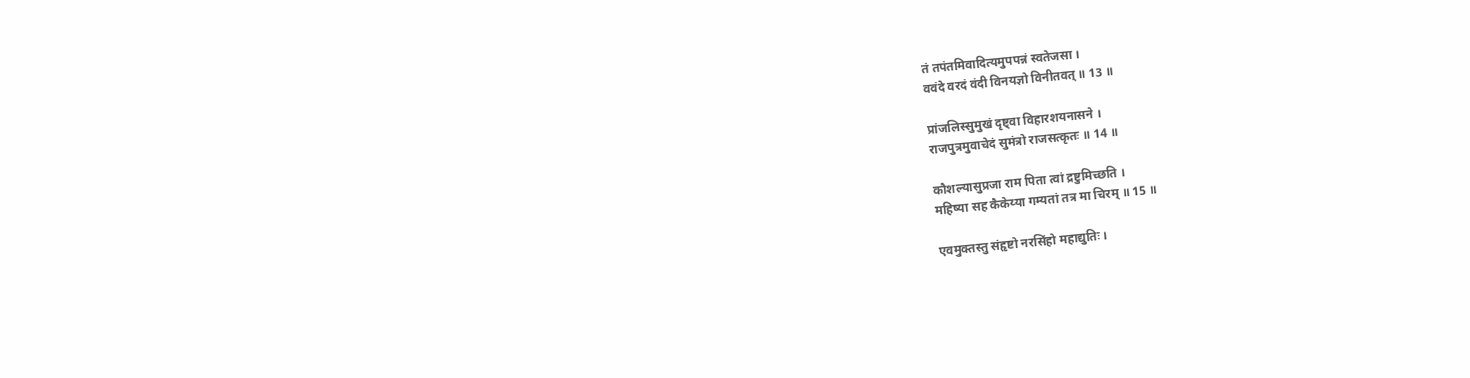तं तपंतमिवादित्यमुपपन्नं स्वतेजसा ।
ववंदे वरदं वंदी विनयज्ञो विनीतवत् ॥ 13 ॥

प्रांजलिस्सुमुखं दृष्ट्वा विहारशयनासने ।
राजपुत्रमुवाचेदं सुमंत्रो राजसत्कृतः ॥ 14 ॥

कौशल्यासुप्रजा राम पिता त्वां द्रष्टुमिच्छति ।
महिष्या सह कैकेय्या गम्यतां तत्र मा चिरम् ॥ 15 ॥

एवमुक्तस्तु संहृष्टो नरसिंहो महाद्युतिः ।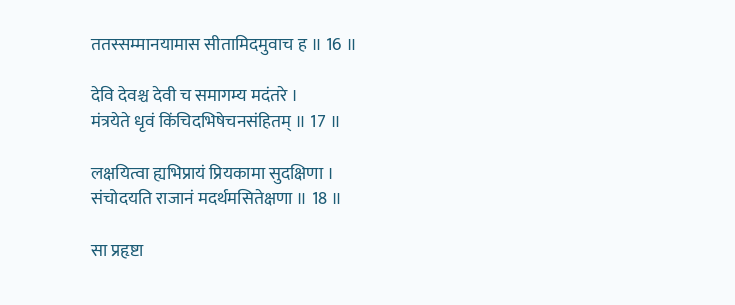ततस्सम्मानयामास सीतामिदमुवाच ह ॥ 16 ॥

देवि देवश्च देवी च समागम्य मदंतरे ।
मंत्रयेते धृवं किंचिदभिषेचनसंहितम् ॥ 17 ॥

लक्षयित्वा ह्यभिप्रायं प्रियकामा सुदक्षिणा ।
संचोदयति राजानं मदर्थमसितेक्षणा ॥ 18 ॥

सा प्रहृष्टा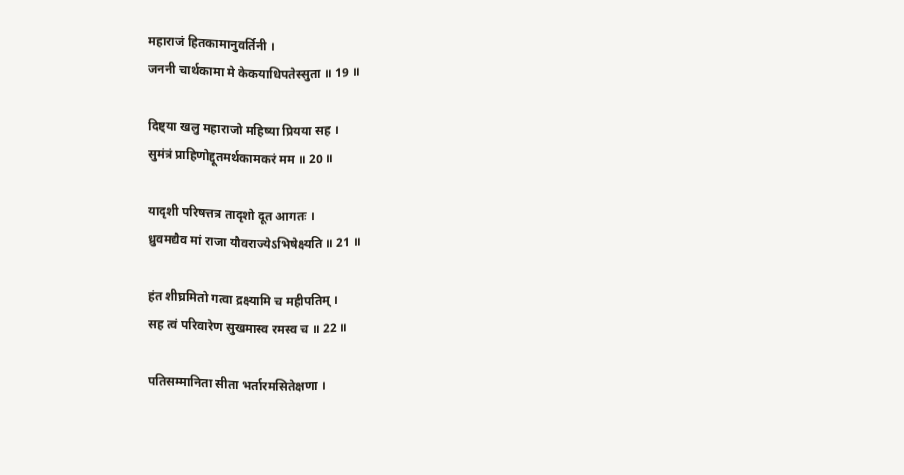महाराजं हितकामानुवर्तिनी ।
जननी चार्थकामा मे केकयाधिपतेस्सुता ॥ 19 ॥

दिष्ट्या खलु महाराजो महिष्या प्रियया सह ।
सुमंत्रं प्राहिणोद्दूतमर्थकामकरं मम ॥ 20 ॥

यादृशी परिषत्तत्र तादृशो दूत आगतः ।
ध्रुवमद्यैव मां राजा यौवराज्येऽभिषेक्ष्यति ॥ 21 ॥

हंत शीघ्रमितो गत्वा द्रक्ष्यामि च महीपतिम् ।
सह त्वं परिवारेण सुखमास्व रमस्व च ॥ 22 ॥

पतिसम्मानिता सीता भर्तारमसितेक्षणा ।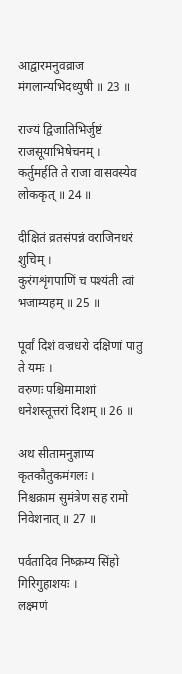आद्वारमनुवव्राज मंगलान्यभिदध्युषी ॥ 23 ॥

राज्यं द्विजातिभिर्जुष्टं राजसूयाभिषेचनम् ।
कर्तुमर्हति ते राजा वासवस्येव लोककृत् ॥ 24 ॥

दीक्षितं व्रतसंपन्नं वराजिनधरं शुचिम् ।
कुरंगशृंगपाणिं च पश्यंती त्वां भजाम्यहम् ॥ 25 ॥

पूर्वां दिशं वज्रधरो दक्षिणां पातु ते यमः ।
वरुणः पश्चिमामाशां धनेशस्तूत्तरां दिशम् ॥ 26 ॥

अथ सीतामनुज्ञाप्य कृतकौतुकमंगलः ।
निश्चक्राम सुमंत्रेण सह रामो निवेशनात् ॥ 27 ॥

पर्वतादिव निष्क्रम्य सिंहो गिरिगुहाशयः ।
लक्ष्मणं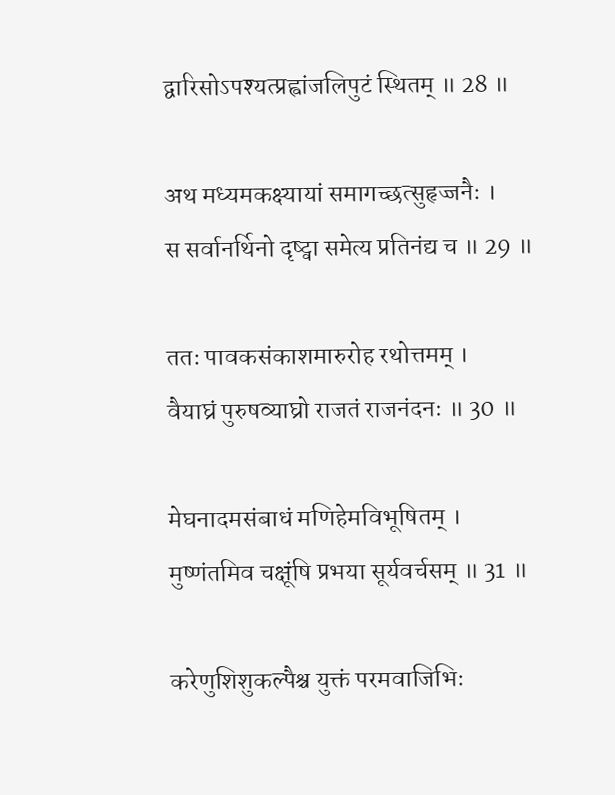द्वारिसोऽपश्यत्प्रह्वांजलिपुटं स्थितम् ॥ 28 ॥

अथ मध्यमकक्ष्यायां समागच्छत्सुहृज्जनैः ।
स सर्वानर्थिनो दृष्ट्वा समेत्य प्रतिनंद्य च ॥ 29 ॥

ततः पावकसंकाशमारुरोह रथोत्तमम् ।
वैयाघ्रं पुरुषव्याघ्रो राजतं राजनंदनः ॥ 30 ॥

मेघनादमसंबाधं मणिहेमविभूषितम् ।
मुष्णंतमिव चक्षूंषि प्रभया सूर्यवर्चसम् ॥ 31 ॥

करेणुशिशुकल्पैश्च युक्तं परमवाजिभिः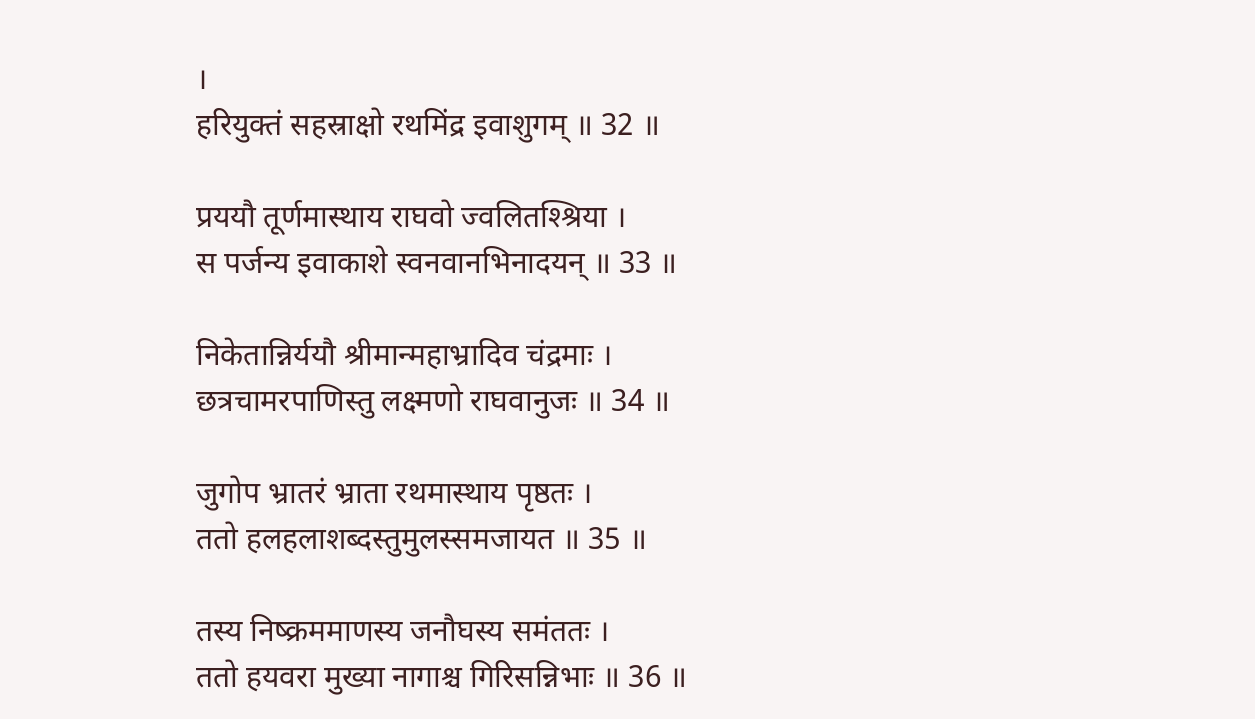।
हरियुक्तं सहस्राक्षो रथमिंद्र इवाशुगम् ॥ 32 ॥

प्रययौ तूर्णमास्थाय राघवो ज्वलितश्श्रिया ।
स पर्जन्य इवाकाशे स्वनवानभिनादयन् ॥ 33 ॥

निकेतान्निर्ययौ श्रीमान्महाभ्रादिव चंद्रमाः ।
छत्रचामरपाणिस्तु लक्ष्मणो राघवानुजः ॥ 34 ॥

जुगोप भ्रातरं भ्राता रथमास्थाय पृष्ठतः ।
ततो हलहलाशब्दस्तुमुलस्समजायत ॥ 35 ॥

तस्य निष्क्रममाणस्य जनौघस्य समंततः ।
ततो हयवरा मुख्या नागाश्च गिरिसन्निभाः ॥ 36 ॥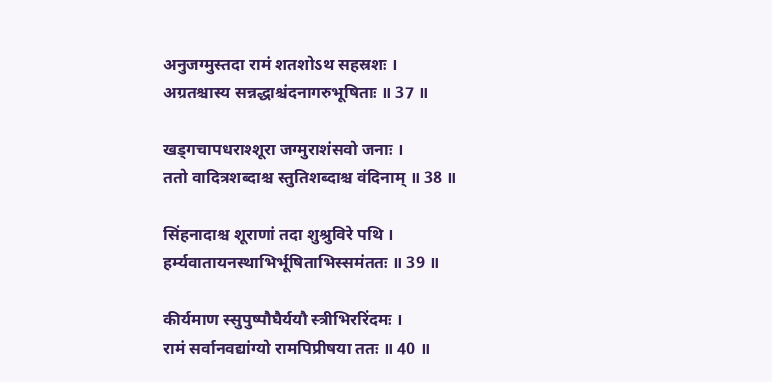अनुजग्मुस्तदा रामं शतशोऽथ सहस्रशः ।
अग्रतश्चास्य सन्नद्धाश्चंदनागरुभूषिताः ॥ 37 ॥

खड्गचापधराश्शूरा जग्मुराशंसवो जनाः ।
ततो वादित्रशब्दाश्च स्तुतिशब्दाश्च वंदिनाम् ॥ 38 ॥

सिंहनादाश्च शूराणां तदा शुश्रुविरे पथि ।
हर्म्यवातायनस्थाभिर्भूषिताभिस्समंततः ॥ 39 ॥

कीर्यमाण स्सुपुष्पौघैर्ययौ स्त्रीभिररिंदमः ।
रामं सर्वानवद्यांग्यो रामपिप्रीषया ततः ॥ 40 ॥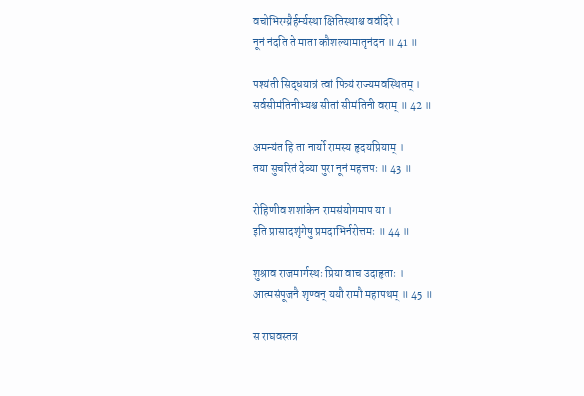वचोभिरग्य्रैर्हर्म्यस्था क्षितिस्थाश्च ववंदिरे ।
नूनं नंदति ते माता कौशल्यामातृनंदन ॥ 41 ॥

पश्यंती सिद्धयात्रं त्वां पित्र्यं राज्यमवस्थितम् ।
सर्वसीमंतिनीभ्यश्च सीतां सीमंतिनी वराम् ॥ 42 ॥

अमन्यंत हि ता नार्यो रामस्य हृदयप्रियाम् ।
तया सुचरितं देव्या पुरा नूनं महत्तपः ॥ 43 ॥

रोहिणीव शशांकेन रामसंयोगमाप या ।
इति प्रासादशृंगेषु प्रमदाभिर्नरोत्तमः ॥ 44 ॥

शुश्राव राजमार्गस्थः प्रिया वाच उदाहृताः ।
आत्मसंपूजनै शृण्वन् ययौ रामौ महापथम् ॥ 45 ॥

स राघवस्तत्र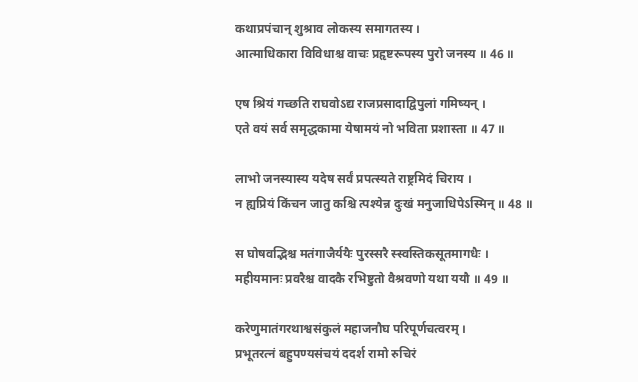कथाप्रपंचान् शुश्राव लोकस्य समागतस्य ।
आत्माधिकारा विविधाश्च वाचः प्रहृष्टरूपस्य पुरो जनस्य ॥ 46 ॥

एष श्रियं गच्छति राघवोऽद्य राजप्रसादाद्विपुलां गमिष्यन् ।
एते वयं सर्व समृद्धकामा येषामयं नो भविता प्रशास्ता ॥ 47 ॥

लाभो जनस्यास्य यदेष सर्वं प्रपत्स्यते राष्ट्रमिदं चिराय ।
न ह्यप्रियं किंचन जातु कश्चि त्पश्येन्न दुःखं मनुजाधिपेऽस्मिन् ॥ 48 ॥

स घोषवद्भिश्च मतंगाजैर्ययैः पुरस्सरै स्स्वस्तिकसूतमागधैः ।
महीयमानः प्रवरैश्च वादकै रभिष्टुतो वैश्रवणो यथा ययौ ॥ 49 ॥

करेणुमातंगरथाश्वसंकुलं महाजनौघ परिपूर्णचत्वरम् ।
प्रभूतरत्नं बहुपण्यसंचयं ददर्श रामो रुचिरं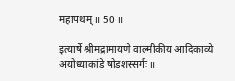महापथम् ॥ 50 ॥

इत्यार्षे श्रीमद्रामायणे वाल्मीकीय आदिकाव्ये अयोध्याकांडे षोडशस्सर्गः ॥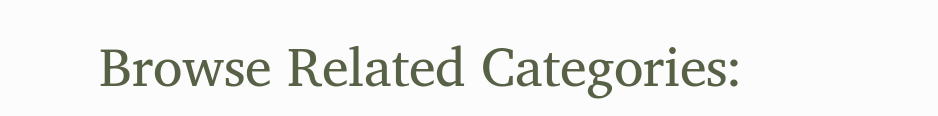Browse Related Categories: